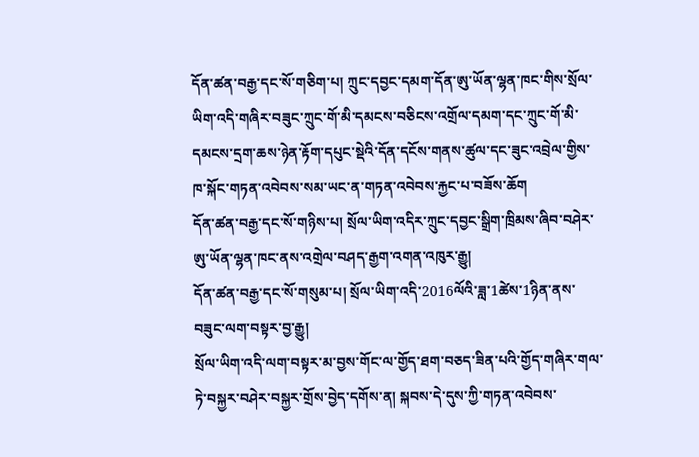དོན་ཚན་བརྒྱ་དང་སོ་གཅིག་པ། ཀྲུང་དབྱང་དམག་དོན་ཨུ་ཡོན་ལྷན་ཁང་གིས་སྲོལ་ཡིག་འདི་གཞིར་བཟུང་ཀྲུང་གོ་མི་དམངས་བཅིངས་འགྲོལ་དམག་དང་ཀྲུང་གོ་མི་དམངས་དྲག་ཆས་ཉེན་རྟོག་དཔུང་སྡེའི་དོན་དངོས་གནས་ཚུལ་དང་ཟུང་འབྲེལ་གྱིས་ཁ་སྐོང་གཏན་འབེབས་སམ་ཡང་ན་གཏན་འབེབས་རྐྱང་པ་བཟོས་ཆོག
དོན་ཚན་བརྒྱ་དང་སོ་གཉིས་པ། སྲོལ་ཡིག་འདིར་ཀྲུང་དབྱང་སྒྲིག་ཁྲིམས་ཞིབ་བཤེར་ཨུ་ཡོན་ལྷན་ཁང་ནས་འགྲེལ་བཤད་རྒྱག་འགན་འཁུར་རྒྱུ།
དོན་ཚན་བརྒྱ་དང་སོ་གསུམ་པ། སྲོལ་ཡིག་འདི་2016ལོའི་ཟླ་1ཚེས་1ཉིན་ནས་བཟུང་ལག་བསྟར་བྱ་རྒྱུ།
སྲོལ་ཡིག་འདི་ལག་བསྟར་མ་བྱས་གོང་ལ་གྱོད་ཐག་བཅད་ཟིན་པའི་གྱོད་གཞིར་གལ་ཏེ་བསྐྱར་བཤེར་བསྐྱར་གྲོས་བྱེད་དགོས་ན། སྐབས་དེ་དུས་ཀྱི་གཏན་འབེབས་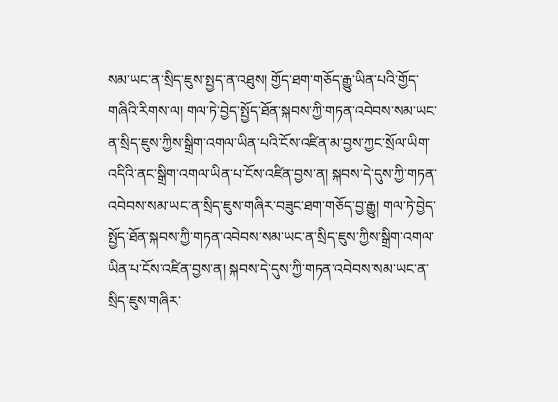སམ་ཡང་ན་སྲིད་ཇུས་སྤྱད་ན་འཐུས། གྱོད་ཐག་གཅོད་རྒྱུ་ཡིན་པའི་གྱོད་གཞིའི་རིགས་ལ། གལ་ཏེ་བྱེད་སྤྱོད་ཐོན་སྐབས་ཀྱི་གཏན་འབེབས་སམ་ཡང་ན་སྲིད་ཇུས་ཀྱིས་སྒྲིག་འགལ་ཡིན་པའི་ངོས་འཛིན་མ་བྱས་ཀྱང་སྲོལ་ཡིག་འདིའི་ནང་སྒྲིག་འགལ་ཡིན་པ་ངོས་འཛིན་བྱས་ན། སྐབས་དེ་དུས་ཀྱི་གཏན་འབེབས་སམ་ཡང་ན་སྲིད་ཇུས་གཞིར་བཟུང་ཐག་གཅོད་བྱ་རྒྱུ། གལ་ཏེ་བྱེད་སྤྱོད་ཐོན་སྐབས་ཀྱི་གཏན་འབེབས་སམ་ཡང་ན་སྲིད་ཇུས་ཀྱིས་སྒྲིག་འགལ་ཡིན་པ་ངོས་འཛིན་བྱས་ན། སྐབས་དེ་དུས་ཀྱི་གཏན་འབེབས་སམ་ཡང་ན་སྲིད་ཇུས་གཞིར་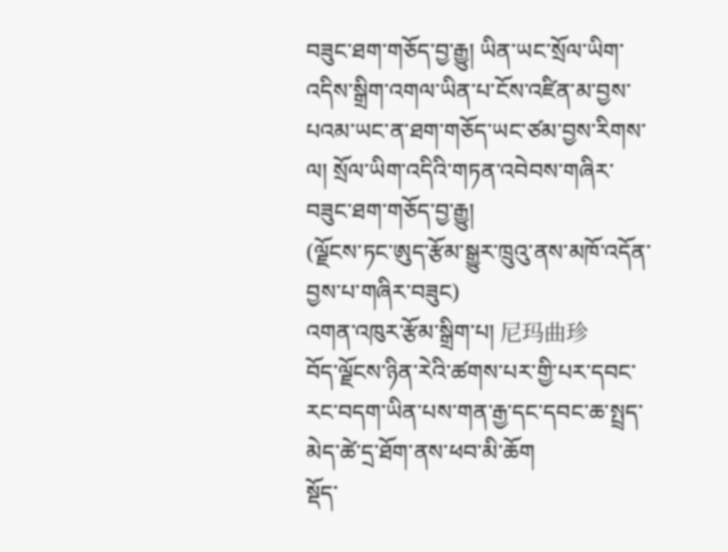བཟུང་ཐག་གཅོད་བྱ་རྒྱུ། ཡིན་ཡང་སྲོལ་ཡིག་འདིས་སྒྲིག་འགལ་ཡིན་པ་ངོས་འཛིན་མ་བྱས་པའམ་ཡང་ན་ཐག་གཅོད་ཡང་ཙམ་བྱས་རིགས་ལ། སྲོལ་ཡིག་འདིའི་གཏན་འབེབས་གཞིར་བཟུང་ཐག་གཅོད་བྱ་རྒྱུ།
(ལྗོངས་ཏང་ཨུད་རྩོམ་སྒྱུར་ཁྲུའུ་ནས་མཁོ་འདོན་བྱས་པ་གཞིར་བཟུང)
འགན་འཁུར་རྩོམ་སྒྲིག་པ། 尼玛曲珍
བོད་ལྗོངས་ཉིན་རེའི་ཚགས་པར་གྱི་པར་དབང་རང་བདག་ཡིན་པས་གན་རྒྱ་དང་དབང་ཆ་སྤྲད་མེད་ཚེ་དྲ་ཐོག་ནས་ཕབ་མི་ཆོག
སྡོད་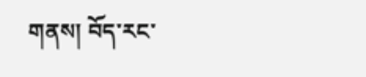གནས། བོད་རང་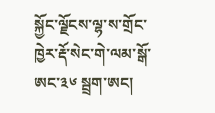སྐྱོང་ལྗོངས་ལྷ་ས་གྲོང་ཁྱེར་རྡོ་སེང་གེ་ལམ་སྒོ་ཨང་༣༦ སྦྲག་ཨང།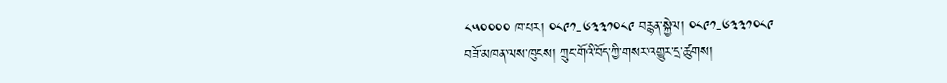༨༥༠༠༠༠ ཁ་པར། ༠༨༩༡-༦༣༣༡༠༨༩ བརྙན་སྐྱེལ། ༠༨༩༡-༦༣༣༡༠༨༩
བཟོ་མཁན་ལས་ཁུངས། ཀྲུང་གོའི་བོད་ཀྱི་གསར་འགྱུར་དྲ་ཚུགས།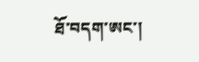ཐོ་བདག་ཨང་།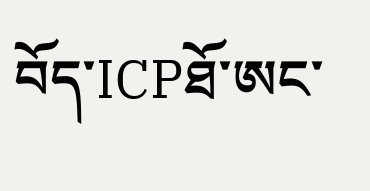བོད་ICPཐོ་ཨང་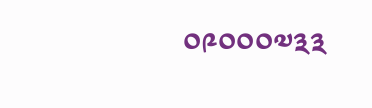༠༩༠༠༠༧༣༣